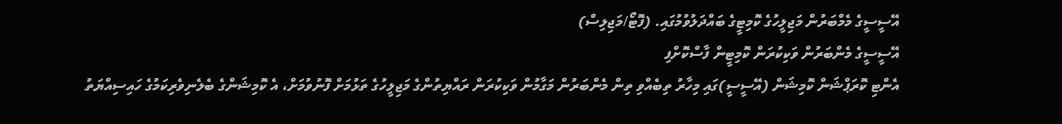އޭސީސީގެ މެމްބަރުން މަޖިލީހުގެ ކޮމިޓީގެ ބައްދަލުވުމުގައި. (ފޮޓޯ/މަޖިލިސް)
އޭސީސީގެ މެންބަރުން ވަކިކުރަން ކޮމިޓީން ފާސްކޮށްފި
އެންޓި ކޮރަޕްޝަން ކޮމިޝަން (އޭސީސީ)ގައި މިހާރު ތިބެއްވި ތިން މެންބަރުން މަގާމުން ވަކިކުރަން ރައްޔިތުންގެ މަޖިލީހުގެ ތަޅުމަށް ފޮނުވުމަށް، އެ ކޮމިޝަންގެ ބެލެނިވެރިކަމުގެ ހައިސިއްޔަތު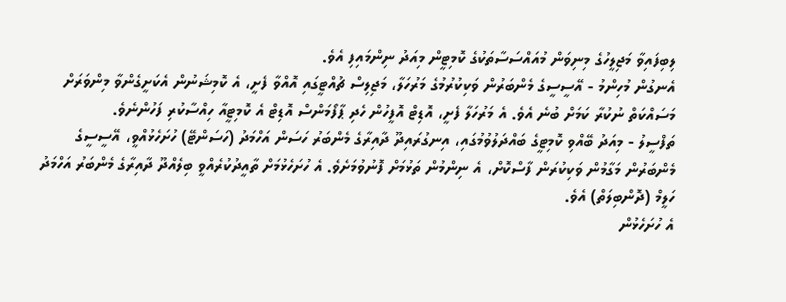ލިބިފައިވާ މަޖިލީހުގެ މިނިވަން މުއައްސަސާތަކުގެ ކޮމިޓީން މިއަދު ނިންމައިފި އެވެ.
އެނގުން މުހިންމު - އޭސީސީގެ މެންބަރުން ވަކިކުރުމުގެ މަރުހަލާ، މަޖިލިސް ޗުއްޓީގައި އޮއްވާ ފެށީ، އެ ކޮމިޝަނުން އެކަށީގެންވާ މިންވަރަށް މަސައްކަތް ނުކުރާ ކަމަށް ބުނެ އެވެ. އެ މަރުހަލާ ފެށީ، އޮޑިޓް އޮފީހުން ހެދި ޕާފޯމަންސް އޮޑިޓް އެ ކޮމިޓީއާ ހިއްސާކުރި ފަހުންނެވެ.
ތަފްސީލު - މިއަދު ބޭއްވި ކޮމިޓީގެ ބައްދަލުވުމުގައި، އިނގުރައިދޫ ދާއިރާގެ މެންބަރު ހަސަން އަހްމަދު (ހަސަންޓޭ) ހުށަހެޅުއްވީ، އޭސީސީގެ މެންބަރުން މަގާމުން ވަކިކުރަން ފާސްކޮށް، އެ ނިންމުން ތަޅުމަށް ފޮނުވުމަށެވެ. އެ ހުށަހެޅުމަށް ތާއީދުކުރެއްވީ ބިލެއްދޫ ދާއިރާގެ މެންބަރު އަހްމަދު ހަލީމް (ދޮންބިލަތް) އެވެ.
އެ ހުށަހެޅުން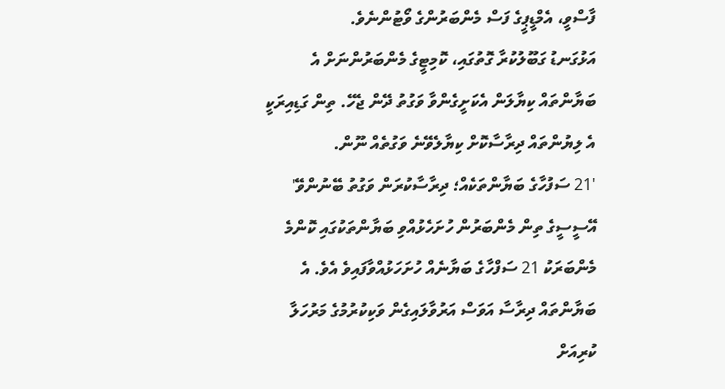ފާސްވީ، އެމްޑީޕީގެ ފަސް މެންބަރުންގެ ވޯޓުންނެވެ.
އަޅުގަނޑު ގަބޫލުކުރާ ގޮތުގައި، ކޮމިޓީގެ މެންބަރުންނަށް އެ ބަޔާންތައް ކިޔާލަން އެކަށީގެންވާ ވަގުތު ދޭން ޖެހޭ. ތިން ގަޑިއިރަކީ އެ ލިޔުންތައް ދިރާސާކޮށް ކިޔާލެވޭނެ ވަގުތެއް ނޫން.
'21 ސަފުހާގެ ބަޔާންތަކެއް؛ ދިރާސާކުރަން ވަގުތު ބޭނުންވޭ'
އޭސީސީގެ ތިން މެންބަރުން ހުށަހެޅުއްވި ބަޔާންތަކުގައި ކޮންމެ މެންބަރަކު 21 ސަފްހާގެ ބަޔާނެއް ހުށަހަޅުއްވާފައިވެ އެވެ. އެ ބަޔާންތައް ދިރާސާ އަވަސް އަރުވާލައިގެން ވަކިކުރުމުގެ މަރުހަލާ ކުރިއަށް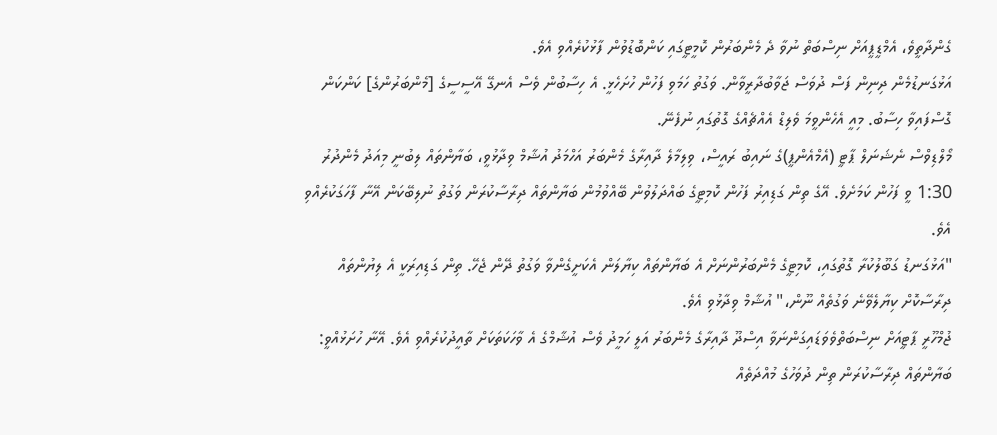ގެންދާތީވެ، އެމްޑީޕީއަށް ނިސްބަތް ނުވާ ދެ މެންބަރުން ކޮމީޓީގައި ކަންބޮޑުވުން ފާޅުކުރެއްވި އެވެ.
އަޅުގަނޑުމެން ދިނިން ފަސް ދުވަސް ޖަވާބުދާރީވާން. ވަގުތު ހަމަވި ފަހުން ހުށަހެޅީ. އެ ހިސާބުން ވެސް އެނގޭ އޭސީސީގެ [މެންބަރުންގެ] ކަންކަން ގޮސްފައިވާ ހިސާބު. މިއީ އެހެންވީމަ ވެލިޑް އެއްޗެއްގެ ގޮތުގައި ނުފެނޭ.
މޯލްޑިވްސް ނެޝަނަލް ޕާޓީ (އެމްއެންޕީ)ގެ ނައިބު ރައީސް، ވިލިމާލެ ދާއިރާގެ މެންބަރު އަހްމަދު އުޝާމް ވިދާޅުވީ، ބަޔާންތައް ލިބުނީ މިއަދު މެންދުރު 1:30 ވީ ފަހުން ކަމަށެވެ. އޭގެ ތިން ގަޑިއިރު ފަހުން ކޮމިޓީގެ ބައްދަލުވުން ބޭއްވުމުން ބަޔާންތައް ދިރާސާކުރަން ވަގުތު ނުލިބޭކަން އޭނާ ފާހަގަކުރެއްވި އެވެ.
"އަޅުގަނޑު ގަބޫލުކުރާ ގޮތުގައި، ކޮމިޓީގެ މެންބަރުންނަށް އެ ބަޔާންތައް ކިޔާލަން އެކަށީގެންވާ ވަގުތު ދޭން ޖެހޭ. ތިން ގަޑިއިރަކީ އެ ލިޔުންތައް ދިރާސާކޮށް ކިޔާލެވޭނެ ވަގުތެއް ނޫން،" އުޝާމް ވިދާޅުވި އެވެ.
ޖުމްހޫރީ ޕާޓީއަށް ނިސްބަތްވެވަޑައިގަންނަވާ އިސްދޫ ދާއިރާގެ މެންބަރު އަލީ ހަމީދު ވެސް އުޝާމްގެ އެ ވާހަކަތަކަށް ތާއީދުކުރެއްވި އެވެ. އޭނާ ހުށަޅުއްވީ:
ބަޔާންތައް ދިރާސާކުރަން ތިން ދުވަހުގެ މުއްދަތެއް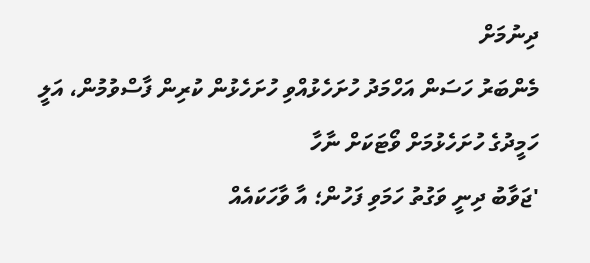ދިނުމަށް
މެންބަރު ހަސަން އަހްމަދު ހުށަހެޅުއްވި ހުށަހެޅުން ކުރިން ފާސްވުމުން، އަލީ ހަމީދުގެ ހުށަހެޅުމަށް ވޯޓަކަށް ނާހާ
'ޖަވާބު ދިނީ ވަގުތު ހަމަވި ފަހުން؛ އާ ވާހަކައެއް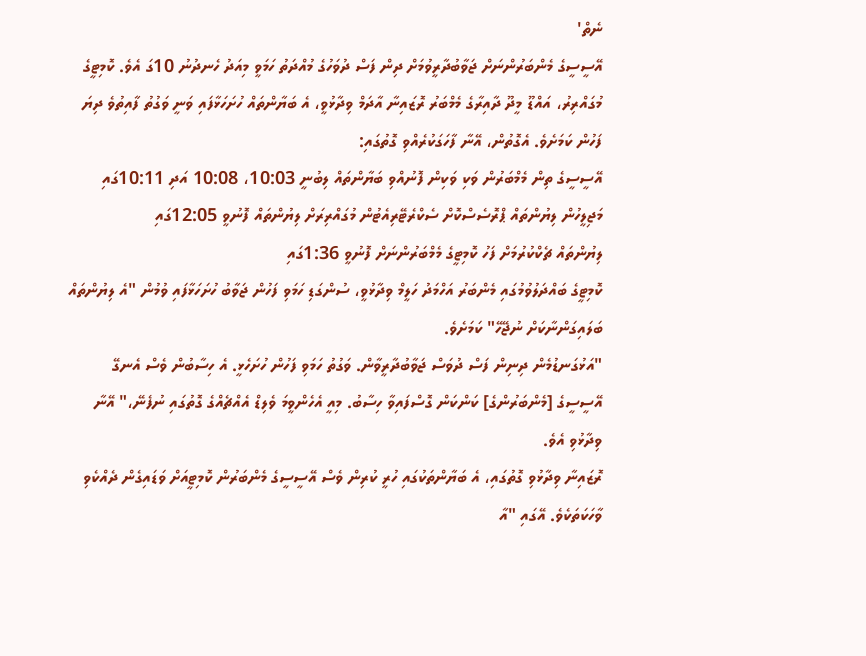ނެތް'
އޭސީސީގެ މެންބަރުންނަށް ޖަވާބުދާރީވުމަށް ދިން ފަސް ދުވަހުގެ މުއްދަތު ހަމަވީ މިއަދު ހެނދުނު 10ގަ އެވެ. ކޮމިޓީގެ މުގައްރިރު، އައްޑޫ މީދޫ ދާއިރާގެ މެމްބަރު ރޮޒައިނާ އާދަމް ވިދާޅުވީ، އެ ބަޔާންތައް ހުށަހަޅާފައި ވަނީ ވަގުތު ފާއިތުވެ ދިޔަ ފަހުން ކަމަށެވެ. އެގޮތުން، އޭނާ ފާހަގަކުރެއްވި ގޮތުގައި:
އޭސީސީގެ ތިން މެމްބަރުން ވަކި ވަކިން ފޮނުއްވި ބަޔާންތައް ލިބުނީ 10:03، 10:08 އަދި 10:11ގައި
މަޖިލީހުން ލިޔުންތައް ޕްރޮސެސްކޮށް ސެކްރެޓޭރިއެޓުން މުގައްރިރަށް ލިޔުންތައް ފޮނުވީ 12:05ގައި
ލިޔުންތައް ޗެކްކުރުމަށް ފަހު ކޮމިޓީގެ މެމްބަރުންނަށް ފޮނުވީ 1:36ގައި
ކޮމިޓީގެ ބައްދަލުވުމުގައި މެންބަރު އަހްމަދު ހަލީމް ވިދާޅުވީ، ސުންގަޑި ހަމަވި ފަހުން ޖަވާބު ހުށަހަޅާފައި ވުމުން "އެ ލިޔުންތައް ބަލައިގަންނާކަށް ނުޖޭހޭ" ކަމަށެވެ.
"އަޅުގަނޑުމެން ދިނިން ފަސް ދުވަސް ޖަވާބުދާރީވާން. ވަގުތު ހަމަވި ފަހުން ހުށަހެޅީ. އެ ހިސާބުން ވެސް އެނގޭ އޭސީސީގެ [މެންބަރުންގެ] ކަންކަން ގޮސްފައިވާ ހިސާބު. މިއީ އެހެންވީމަ ވެލިޑް އެއްޗެއްގެ ގޮތުގައި ނުފެނޭ،" އޭނާ ވިދާޅުވި އެވެ.
ރޮޒައިނާ ވިދާޅުވި ގޮތުގައި، އެ ބަޔާންތަކުގައި ހުރީ ކުރިން ވެސް އޭސީސީގެ މެންބަރުން ކޮމިޓީއަށް ވަޑައިގެން ދެއްކެވި ވާހަކަތަކެވެ. އޭގައި "އާ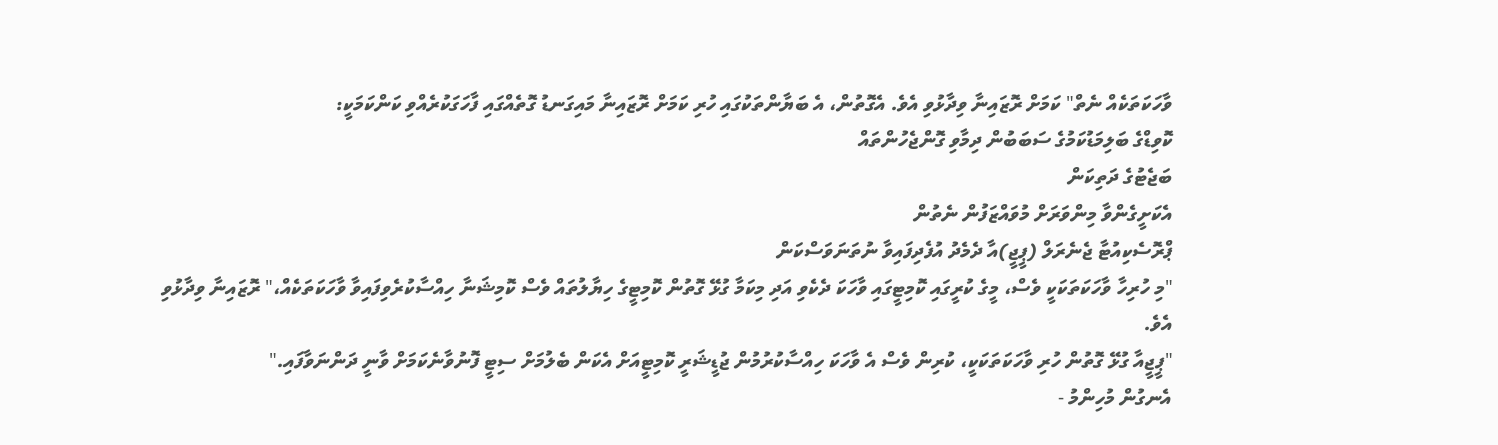ވާހަކަތަކެއް ނެތް" ކަމަށް ރޮޒައިނާ ވިދާޅުވި އެވެ. އެގޮތުން، އެ ބަޔާންތަކުގައި ހުރި ކަމަށް ރޮޒައިނާ މައިގަނޑު ގޮތެއްގައި ފާހަގަކުރެއްވި ކަންކަމަކީ:
ކޮވިޑްގެ ބަލިމަޑުކަމުގެ ސަބަބުން ދިމާވި ގޮންޖެހުންތައް
ބަޖެޓުގެ ދަތިކަން
އެކަށީގެންވާ މިންވަރަށް މުވައްޒަފުން ނެތުން
ޕްރޮސެކިއުޓާ ޖެނެރަލް (ޕީޖީ)އާ ދެމެދު އުފެދިފައިވާ ނުތަނަވަސްކަން
"މި ހުރިހާ ވާހަކަތަކަކީ ވެސް، މީގެ ކުރީގައި ކޮމިޓީގައި ވާހަކަ ދެކެވި އަދި މިކަމާ ގުޅޭ ގޮތުން ކޮމިޓީގެ ހިޔާލުތައް ވެސް ކޮމިޝަނާ ހިއްސާކުރެވިފައިވާ ވާހަކަތަކެއް،" ރޮޒައިނާ ވިދާޅުވި އެވެ.
"ޕީޖީއާ ގުޅޭ ގޮތުން ހުރި ވާހަކަތަކަކީ، ކުރިން ވެސް އެ ވާހަކަ ހިއްސާކުރުމުން ޖުޑީޝަރީ ކޮމިޓީއަށް އެކަން ބެލުމަށް ސިޓީ ފޮނުވާނެކަމަށް ވާނީ ދަންނަވާފައި."
އެނގުން މުހިންމު -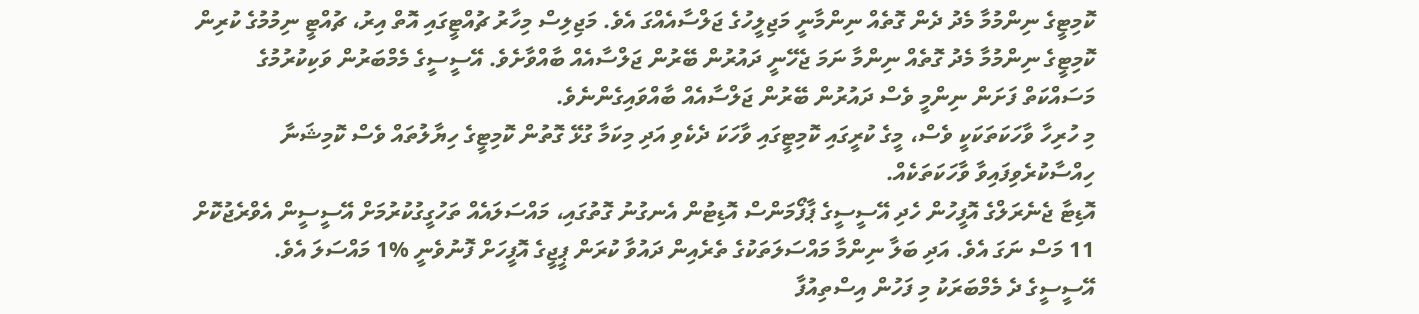ކޮމިޓީގެ ނިންމުމާ މެދު ދެން ގޮތެއް ނިންމާނީ މަޖިލީހުގެ ޖަލްސާއެއްގަ އެވެ. މަޖިލިސް މިހާރު ޗުއްޓީގައި އޮތް އިރު، ޗުއްޓީ ނިމުމުގެ ކުރިން ކޮމިޓީގެ ނިންމުމާ މެދު ގޮތެއް ނިންމާ ނަމަ ޖެހޭނީ ދައުރުން ބޭރުން ޖަލްސާއެއް ބާއްވާށެވެ. އޭސީސީގެ މެމްބަރުން ވަކިކުރުމުގެ މަސައްކަތް ފަށަން ނިންމީ ވެސް ދައުރުން ބޭރުން ޖަލްސާއެއް ބާއްވައިގެންނެވެ.
މި ހުރިހާ ވާހަކަތަކަކީ ވެސް، މީގެ ކުރީގައި ކޮމިޓީގައި ވާހަކަ ދެކެވި އަދި މިކަމާ ގުޅޭ ގޮތުން ކޮމިޓީގެ ހިޔާލުތައް ވެސް ކޮމިޝަނާ ހިއްސާކުރެވިފައިވާ ވާހަކަތަކެއް.
އޮޑިޓާ ޖެނެރަލްގެ އޮފީހުން ހެދި އޭސީސީގެ ޕާފޯމަންސް އޮޑިޓުން އެނގުނު ގޮތުގައި، މައްސަލައެއް ތަހުގީގުކުރުމަށް އޭސީސީން އެވްރެޖުކޮށް 11 މަސް ނަގަ އެވެ. އަދި ބަލާ ނިންމާ މައްސަލަތަކުގެ ތެރެއިން ދައުވާ ކުރަން ޕީޖީގެ އޮފީހަށް ފޮނުވެނީ %1 މައްސަލަ އެވެ.
އޭސީސީގެ ދެ މެމްބަރަކު މި ފަހުން އިސްތިއުފާ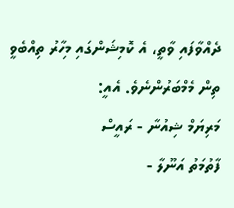ދެއްވާފައި ވާތީ، އެ ކޮމިޝަންގައި މިހާރު ތިއްބެވީ ތިން މެމްބަރުންނެވެ. އެއީ:
މަރިޔަމް ޝިއުނާ - ރައީސް
ފާތުމަތު އަނޫލާ -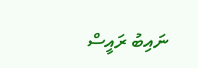ނައިބު ރައީސް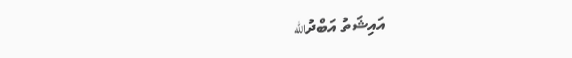އައިޝަތު އަބްދުالله